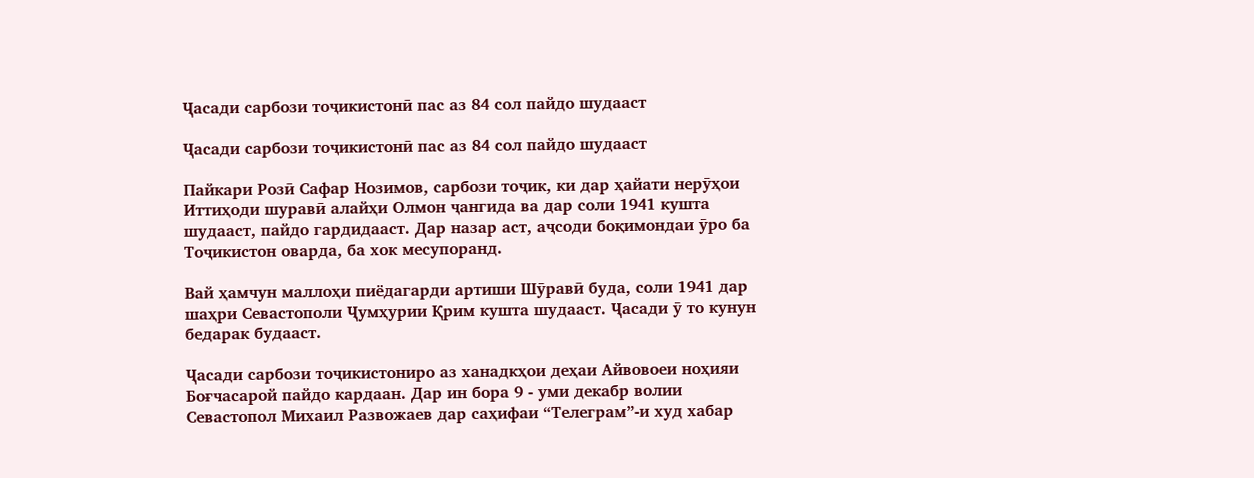Ҷасади сарбози тоҷикистонӣ пас аз 84 сол пайдо шудааст

Ҷасади сарбози тоҷикистонӣ пас аз 84 сол пайдо шудааст

Пайкари Розӣ Сафар Нозимов, сарбози тоҷик, ки дар ҳайати нерӯҳои Иттиҳоди шуравӣ алайҳи Олмон ҷангида ва дар соли 1941 кушта шудааст, пайдо гардидааст. Дар назар аст, аҷсоди боқимондаи ӯро ба Тоҷикистон оварда, ба хок месупоранд.

Вай ҳамчун маллоҳи пиёдагарди артиши Шӯравӣ буда, соли 1941 дар шаҳри Севастополи Ҷумҳурии Қрим кушта шудааст. Ҷасади ӯ то кунун бедарак будааст.

Ҷасади сарбози тоҷикистониро аз ханадкҳои деҳаи Айвовоеи ноҳияи Боғчасарой пайдо кардаан. Дар ин бора 9 - уми декабр волии Севастопол Михаил Развожаев дар саҳифаи “Телеграм”-и худ хабар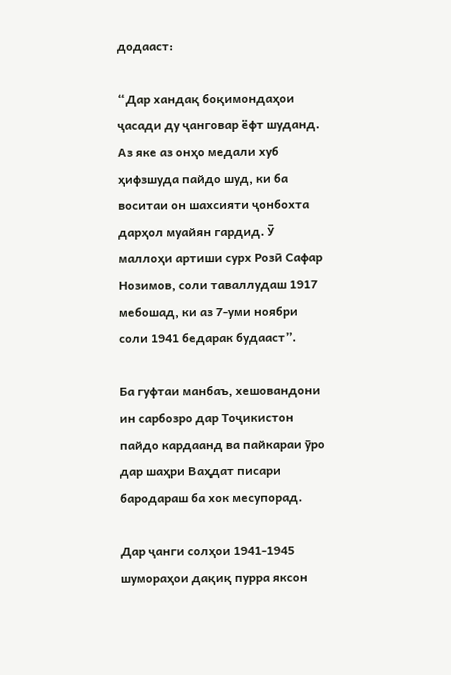додааст:

“Дар хандақ боқимондаҳои ҷасади ду ҷанговар ёфт шуданд. Аз яке аз онҳо медали хуб ҳифзшуда пайдо шуд, ки ба воситаи он шахсияти ҷонбохта дарҳол муайян гардид. Ӯ маллоҳи артиши сурх Розӣ Сафар Нозимов, соли таваллудаш 1917 мебошад, ки аз 7-уми ноябри соли 1941 бедарак будааст”.

Ба гуфтаи манбаъ, хешовандони ин сарбозро дар Тоҷикистон пайдо кардаанд ва пайкараи ӯро дар шаҳри Ваҳдат писари бародараш ба хок месупорад.

Дар ҷанги солҳои 1941-1945 шумораҳои дақиқ пурра яксон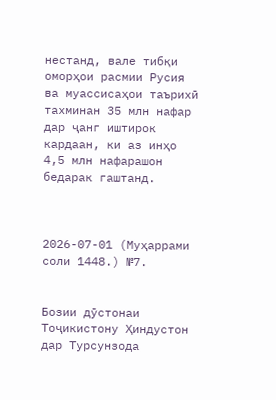нестанд, вале тибқи оморҳои расмии Русия ва муассисаҳои таърихӣ тахминан 35 млн нафар дар ҷанг иштирок кардаан, ки аз инҳо 4,5 млн нафарашон бедарак гаштанд.



2026-07-01 (Муҳаррами соли 1448.) №7.


Бозии дӯстонаи Тоҷикистону Ҳиндустон дар Турсунзода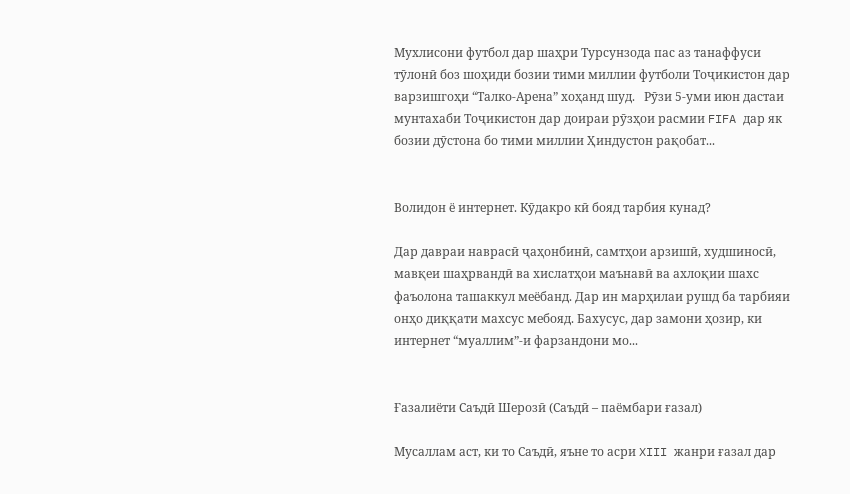Мухлисони футбол дар шаҳри Турсунзода пас аз танаффуси тӯлонӣ боз шоҳиди бозии тими миллии футболи Тоҷикистон дар варзишгоҳи “Талко-Арена” хоҳанд шуд.   Рӯзи 5-уми июн дастаи мунтахаби Тоҷикистон дар доираи рӯзҳои расмии FIFA дар як бозии дӯстона бо тими миллии Ҳиндустон рақобат...


Волидон ё интернет. Кӯдакро кӣ бояд тарбия кунад?

Дар давраи наврасӣ ҷаҳонбинӣ, самтҳои арзишӣ, худшиносӣ, мавқеи шаҳрвандӣ ва хислатҳои маънавӣ ва ахлоқии шахс фаъолона ташаккул меёбанд. Дар ин марҳилаи рушд ба тарбияи онҳо диққати махсус мебояд. Бахусус, дар замони ҳозир, ки интернет “муаллим”-и фарзандони мо...


Ғазалиёти Саъдӣ Шерозӣ (Саъдӣ – паёмбари ғазал)

Мусаллам аст, ки то Саъдӣ, яъне то асри XIII жанри ғазал дар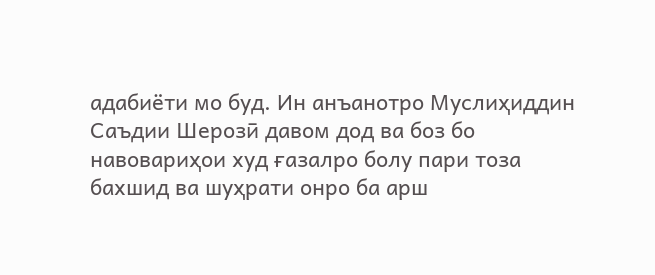адабиёти мо буд. Ин анъанотро Муслиҳиддин Саъдии Шерозӣ давом дод ва боз бо навовариҳои худ ғазалро болу пари тоза бахшид ва шуҳрати онро ба арш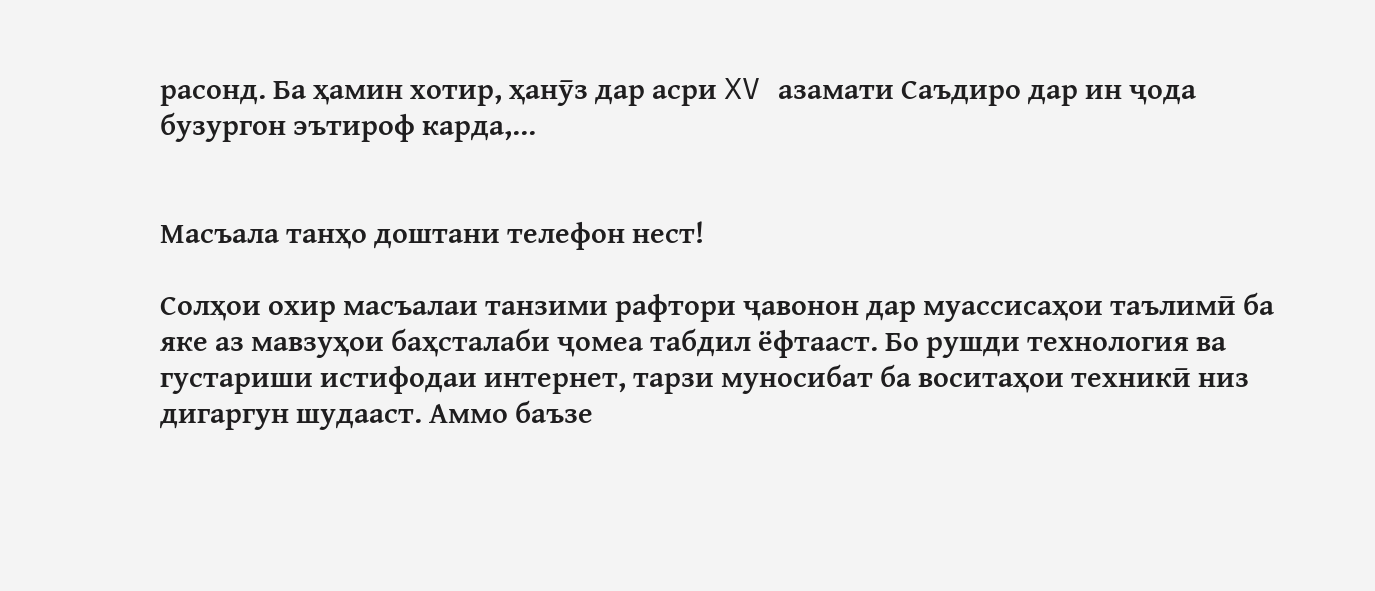расонд. Ба ҳамин хотир, ҳанӯз дар асри XV азамати Саъдиро дар ин ҷода бузургон эътироф карда,...


Масъала танҳо доштани телефон нест!

Солҳои охир масъалаи танзими рафтори ҷавонон дар муассисаҳои таълимӣ ба яке аз мавзуҳои баҳсталаби ҷомеа табдил ёфтааст. Бо рушди технология ва густариши истифодаи интернет, тарзи муносибат ба воситаҳои техникӣ низ дигаргун шудааст. Аммо баъзе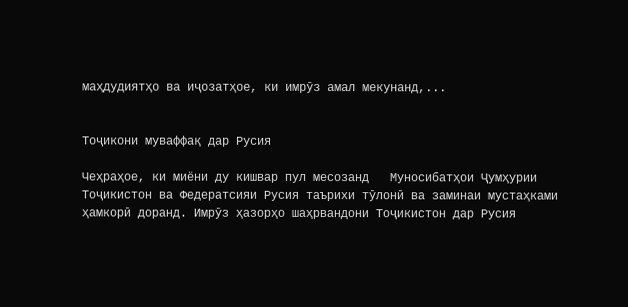маҳдудиятҳо ва иҷозатҳое, ки имрӯз амал мекунанд,...


Тоҷикони муваффақ дар Русия

Чеҳраҳое, ки миёни ду кишвар пул месозанд   Муносибатҳои Ҷумҳурии Тоҷикистон ва Федератсияи Русия таърихи тӯлонӣ ва заминаи мустаҳками ҳамкорӣ доранд. Имрӯз ҳазорҳо шаҳрвандони Тоҷикистон дар Русия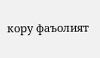кору фаъолият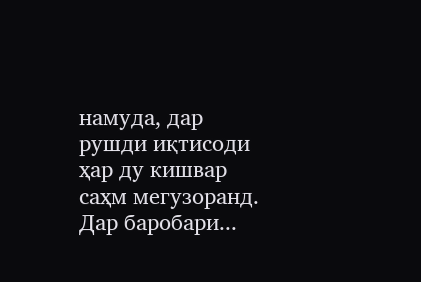намуда, дар рушди иқтисоди ҳар ду кишвар саҳм мегузоранд. Дар баробари...